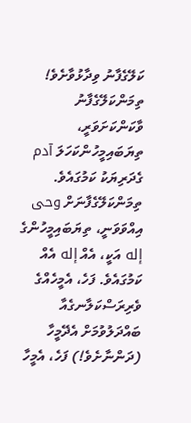ކަލޭގެފާނު ވިދާޅުވާށެވެ! ތިމަންކަލޭގެފާނު ވާކަންކަށަވަރީ، ތިޔަބައިމީހުންކަހަލަ آدم ގެދަރިޔަކު ކަމުގައެވެ. ތިމަންކަލޭގެފާނަށް وحى އިއްވަވަނީ، ތިޔަބައިމީހުންގެ إله އަކީ، އެއް إله އެއް ކަމުގައެވެ. ފަހެ، އެމީހެއްގެ ވެރިރަސްކަލާނގެއާ ބައްދަލުވުމަށް އެދޭމީހާ (ދަންނާށެވެ!) ފަހެ، އެމީހާ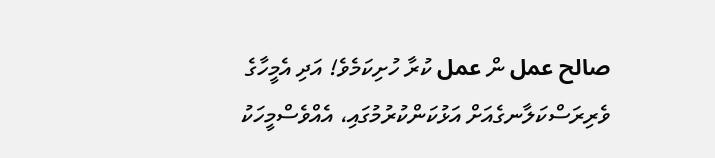صالح عمل ން عمل ކުރާ ހުށިކަމެވެ! އަދި އެމީހާގެ ވެރިރަސްކަލާނގެއަށް އަޅުކަންކުރުމުގައި، އެއްވެސްމީހަކު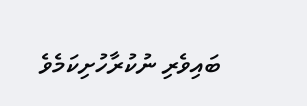ބައިވެރި ނުކުރާހުށިކަމެވެ